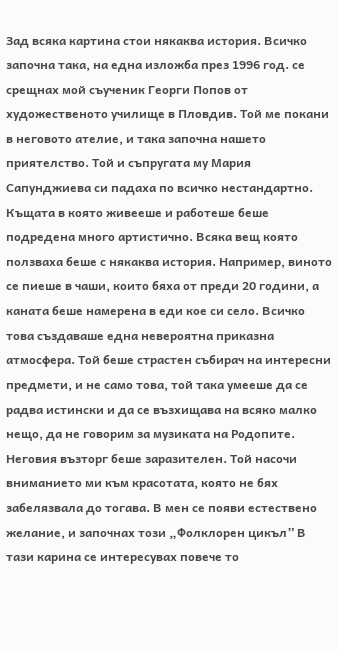Зад всяка картина стои някаква история. Всичко започна така, на една изложба през 1996 год. се срещнах мой съученик Георги Попов от художественото училище в Пловдив. Той ме покани в неговото ателие, и така започна нашето приятелство. Той и съпругата му Мария Сапунджиева си падаха по всичко нестандартно. Къщата в която живееше и работеше беше подредена много артистично. Всяка вещ която ползваха беше с някаква история. Например, виното се пиеше в чаши, които бяха от преди 20 години, а каната беше намерена в еди кое си село. Всичко това създаваше една невероятна приказна атмосфера. Той беше страстен събирач на интересни предмети, и не само това, той така умееше да се радва истински и да се възхищава на всяко малко нещо, да не говорим за музиката на Родопите. Неговия възторг беше заразителен. Той насочи вниманието ми към красотата, която не бях забелязвала до тогава. В мен се появи естествено желание, и започнах този „Фолклорен цикъл” В тази карина се интересувах повече то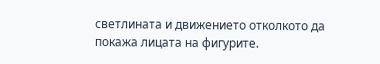светлината и движението отколкото да покажа лицата на фигурите.